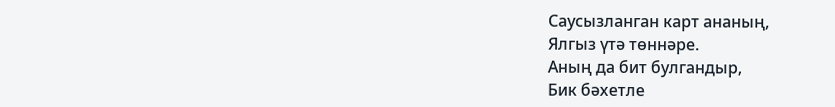Саусызланган карт ананың,
Ялгыз үтә төннәре.
Аның да бит булгандыр,
Бик бәхетле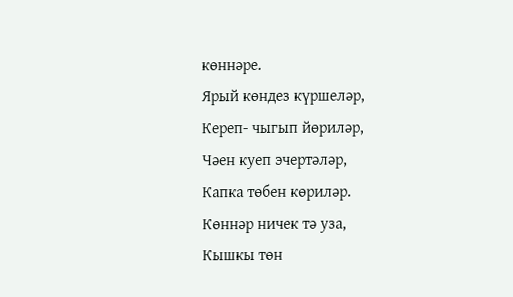көннәре.
Ярый көндез күршеләр,
Кереп- чыгып йөриләр,
Чәен куеп эчертәләр,
Капка төбен көриләр.
Көннәр ничек тә уза,
Кышкы төн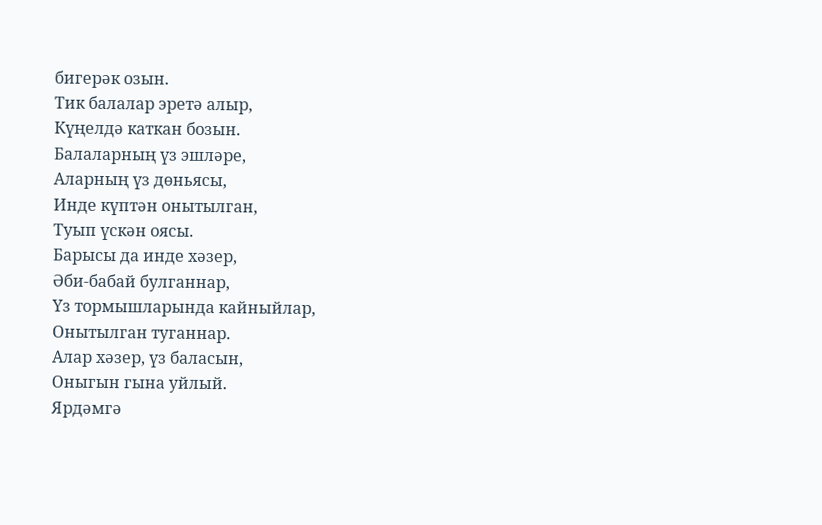бигерәк озын.
Тик балалар эретә алыр,
Күңелдә каткан бозын.
Балаларның үз эшләре,
Аларның үз дөньясы,
Инде күптән онытылган,
Туып үскән оясы.
Барысы да инде хәзер,
Әби-бабай булганнар,
Үз тормышларында кайныйлар,
Онытылган туганнар.
Алар хәзер, үз баласын,
Оныгын гына уйлый.
Ярдәмгә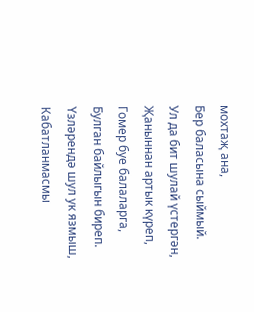мохтаҗ ана,
Бер баласына сыймый.
Ул да бит шулай үстергән,
Җаныннан артык күреп,
Гомер буе балаларга,
Булган байлыгын биреп.
Үзләрендә шул ук язмыш,
Кабатланмасмы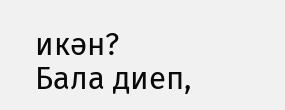икән?
Бала диеп,